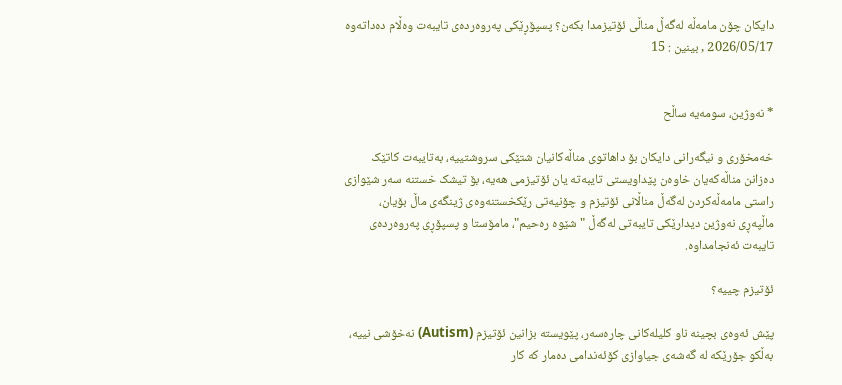دایکان چۆن مامەڵە لەگەڵ مناڵی ئۆتیزمدا بکەن؟ پسپۆڕێکی پەروەردەی تایبەت وەڵام دەداتەوە
2026/05/17 , بینین : 15


* نەوژین، سومەیە ساڵح

خەمخۆری و نیگەرانی دایکان بۆ داهاتوی مناڵەکانیان شتێکی سروشتییە، بەتایبەت کاتێک دەزانن مناڵەکەیان خاوەن پێداویستی تایبەتە یان ئۆتیزمی هەیە، بۆ تیشک خستنە سەر شێوازی راستی مامەڵەکردن لەگەڵ مناڵانی ئۆتیزم و چۆنیەتی رێکخستنەوەی ژینگەی ماڵ بۆیان، ماڵپەڕی نەوژین دیدارێکی تایبەتی لەگەڵ "شێوە رەحیم"، مامۆستا و پسپۆڕی پەروەردەی تایبەت ئەنجامداوە.

ئۆتیزم چییە؟

پێش ئەوەی بچینە ناو کلیلەکانی چارەسەر، پێویستە بزانین ئۆتیزم (Autism) نەخۆشی نییە، بەڵکو جۆرێکە لە گەشەی جیاوازی کۆئەندامی دەمار کە کار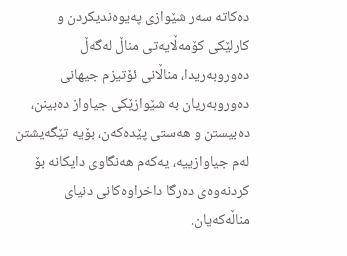دەکاتە سەر شێوازی پەیوەندیکردن و کارلێکی کۆمەڵایەتی مناڵ لەگەڵ دەوروبەریدا، مناڵانی ئۆتیزم جیهانی دەوروبەریان بە شێوازێکی جیاواز دەبینن، دەبیستن و هەستی پێدەکەن، بۆیە تێگەیشتن لەم جیاوازییە، یەکەم هەنگاوی دایکانە بۆ کردنەوەی دەرگا داخراوەکانی دنیای مناڵەکەیان.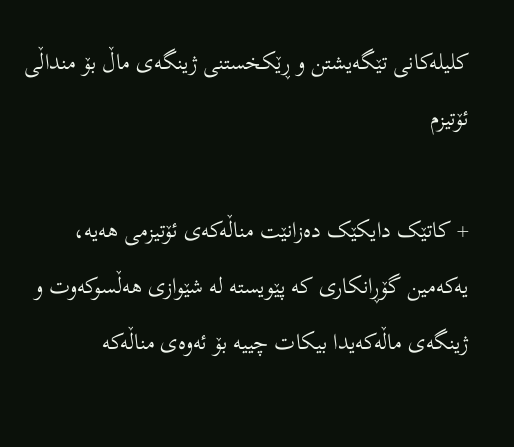کلیلەکانی تێگەیشتن و ڕێکخستنی ژینگەی ماڵ بۆ منداڵی ئۆتیزم

+ کاتێک دایکێک دەزانێت مناڵەکەی ئۆتیزمی هەیە، یەکەمین گۆڕانکاری کە پێویستە لە شێوازی هەڵسوکەوت و ژینگەی ماڵەکەیدا بیکات چییە بۆ ئەوەی مناڵەکە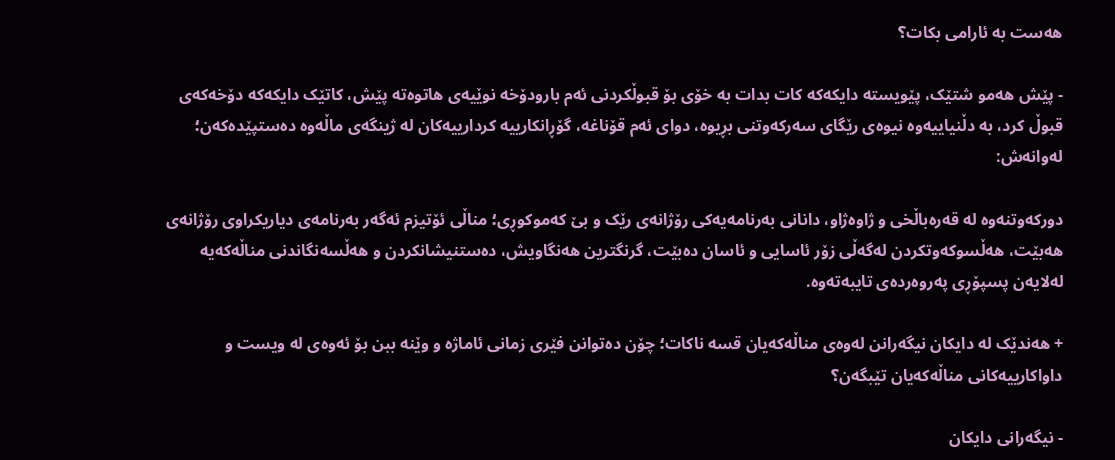هەست بە ئارامی بکات؟

- پێش هەمو شتێک، پێویستە دایکەکە کات بدات بە خۆی بۆ قبوڵکردنی ئەم بارودۆخە نوێیەی هاتوەتە پێش، کاتێک دایکەکە دۆخەکەی قبوڵ کرد، بە دڵنیاییەوە نیوەی رێگای سەرکەوتنی بڕیوە، دوای ئەم قۆناغە، گۆڕانکارییە کردارییەکان لە ژینگەی ماڵەوە دەستپێدەکەن؛ لەوانەش:

دورکەوتنەوە لە قەرەباڵخی و ژاوەژاو، دانانی بەرنامەیەکی رۆژانەی رێک و بێ کەموکوڕی؛ مناڵی ئۆتیزم ئەگەر بەرنامەی دیاریکراوی رۆژانەی هەبێت، هەڵسوکەوتکردن لەگەڵی زۆر ئاسایی و ئاسان دەبێت، گرنگترین هەنگاویش، دەستنیشانکردن و هەڵسەنگاندنی مناڵەکەیە لەلایەن پسپۆڕی پەروەردەی تایبەتەوە.

+ هەندێک لە دایکان نیگەرانن لەوەی مناڵەکەیان قسە ناکات؛ چۆن دەتوانن فێری زمانی ئاماژە و وێنە ببن بۆ ئەوەی لە ویست و داواکارییەکانی مناڵەکەیان تێبگەن؟

- نیگەرانی دایکان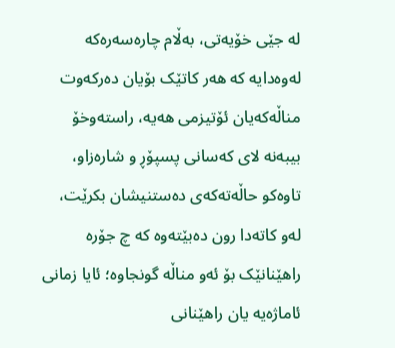لە جێی خۆیەتی، بەڵام چارەسەرەکە لەوەدایە کە هەر کاتێک بۆیان دەرکەوت مناڵەکەیان ئۆتیزمی هەیە، راستەوخۆ بیبەنە لای کەسانی پسپۆڕ و شارەزاو، تاوەکو حاڵەتەکەی دەستنیشان بکرێت، لەو کاتەدا رون دەبێتەوە کە چ جۆرە راهێنانێک بۆ ئەو مناڵە گونجاوە؛ ئایا زمانی ئاماژەیە یان راهێنانی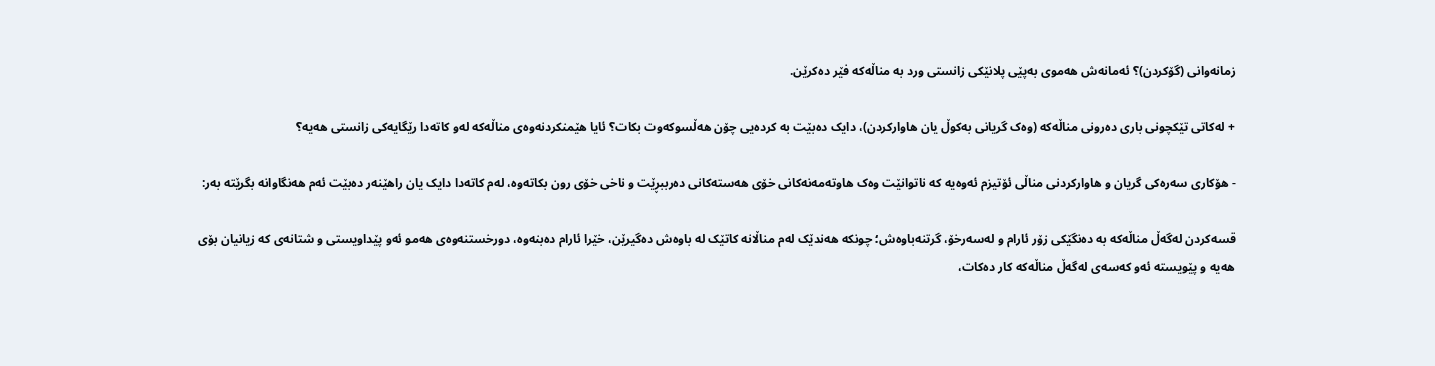زمانەوانی (گۆکردن)؟ ئەمانەش هەموی بەپێی پلانێکی زانستی ورد بە مناڵەکە فێر دەکرێن.

+ لەکاتی تێکچونی باری دەرونی مناڵەکە (وەک گریانی بەکوڵ یان هاوارکردن)، دایک دەبێت بە کردەیی چۆن هەڵسوکەوت بکات؟ ئایا هێمنکردنەوەی مناڵەکە لەو کاتەدا رێگایەکی زانستی هەیە؟

- هۆکاری سەرەکی گریان و هاوارکردنی مناڵی ئۆتیزم ئەوەیە کە ناتوانێت وەک هاوتەمەنەکانی خۆی هەستەکانی دەرببڕێت و ناخی خۆی رون بکاتەوە، لەم کاتەدا دایک یان راهێنەر دەبێت ئەم هەنگاوانە بگرێتە بەر:

قسەکردن لەگەڵ مناڵەکە بە دەنگێکی زۆر ئارام و لەسەرخۆ، گرتنەباوەش؛ چونکە هەندێک لەم مناڵانە کاتێک لە باوەش دەگیرێن، خێرا ئارام دەبنەوە، دورخستنەوەی هەمو ئەو پێداویستی و شتانەی کە زیانیان بۆی هەیە و پێویستە ئەو کەسەی لەگەڵ مناڵەکە کار دەکات،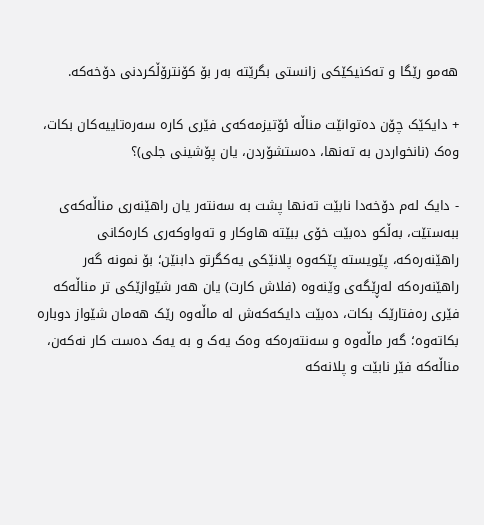هەمو رێگا و تەکنیکێکی زانستی بگرێتە بەر بۆ کۆنترۆڵکردنی دۆخەکە.

+ دایکێک چۆن دەتوانێت مناڵە ئۆتیزمەکەی فێری کارە سەرەتاییەکان بکات، وەک (نانخواردن بە تەنها، دەستشۆردن، یان پۆشینی جلی)؟

- دایک لەم دۆخەدا نابێت تەنها پشت بە سەنتەر یان راهێنەری مناڵەکەی ببەستێت، بەڵکو دەبێت خۆی ببێتە هاوکار و تەواوکەری کارەکانی راهێنەرەکە، پێویستە پێکەوە پلانێکی یەکگرتو دابنێن؛ بۆ نمونە گەر راهێنەرەکە لەڕێگەی وێنەوە (فلاش کارت) یان هەر شێوازێکی تر مناڵەکە فێری رەفتارێک بکات، دەبێت دایکەکەش لە ماڵەوە رێک هەمان شێواز دوبارە بکاتەوە؛ گەر ماڵەوە و سەنتەرەکە وەک یەک و بە یەک دەست کار نەکەن، مناڵەکە فێر نابێت و پلانەکە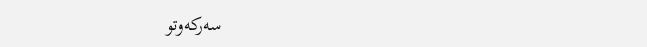سەرکەوتو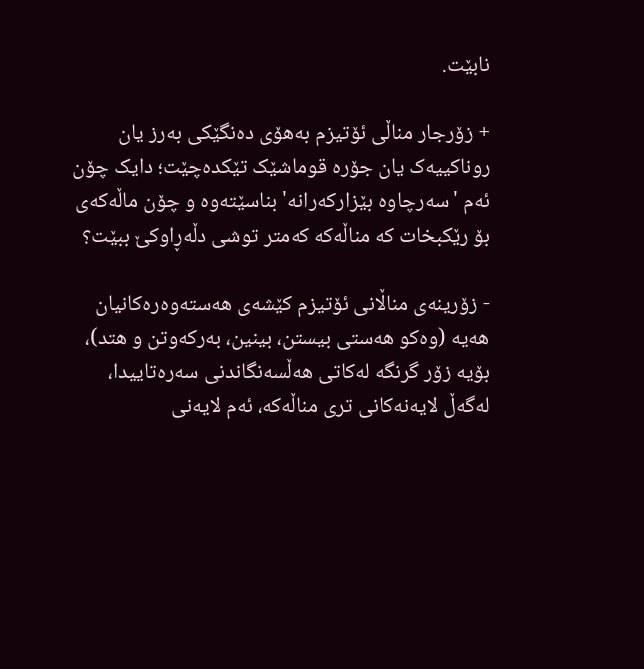نابێت.

+ زۆرجار مناڵی ئۆتیزم بەهۆی دەنگێکی بەرز یان روناکییەک یان جۆرە قوماشێک تێکدەچێت؛ دایک چۆن ئەم 'سەرچاوە بێزارکەرانە' بناسێتەوە و چۆن ماڵەکەی بۆ رێکبخات کە مناڵەکە کەمتر توشی دڵەڕاوکێ ببێت؟

- زۆرینەی مناڵانی ئۆتیزم کێشەی هەستەوەرەکانیان هەیە (وەکو هەستی بیستن، بینین، بەرکەوتن و هتد)، بۆیە زۆر گرنگە لەکاتی هەڵسەنگاندنی سەرەتاییدا، لەگەڵ لایەنەکانی تری مناڵەکە، ئەم لایەنی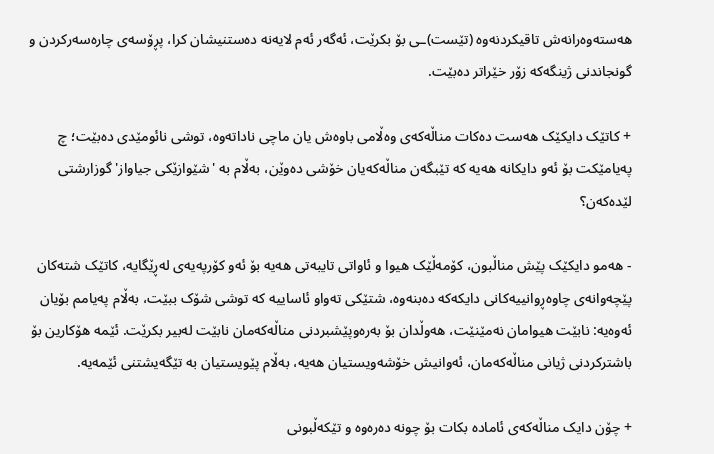هەستەوەرانەش تاقیکردنەوە (تێست)ـی بۆ بکرێت، ئەگەر ئەم لایەنە دەستنیشان کرا، پڕۆسەی چارەسەرکردن و گونجاندنی ژینگەکە زۆر خێراتر دەبێت.

+ کاتێک دایکێک هەست دەکات مناڵەکەی وەڵامی باوەش یان ماچی ناداتەوە، توشی نائومێدی دەبێت؛ چ پەیامێکت بۆ ئەو دایکانە هەیە کە تێبگەن مناڵەکەیان خۆشی دەوێن، بەڵام بە 'شێوازێکی جیاواز' گوزارشتی لێدەکەن؟

- هەمو دایکێک پێش مناڵبون، کۆمەڵێک هیوا و ئاواتی تایبەتی هەیە بۆ ئەو کۆرپەیەی لەڕێگایە، کاتێک شتەکان پێچەوانەی چاوەڕوانییەکانی دایکەکە دەبنەوە، شتێکی تەواو ئاساییە کە توشی شۆک ببێت، بەڵام پەیامم بۆیان ئەوەیە: نابێت هیوامان نەمێنێت، هەوڵدان بۆ بەرەوپێشبردنی مناڵەکەمان نابێت لەبیر بکرێت. ئێمە هۆکارین بۆ باشترکردنی ژیانی مناڵەکەمان، ئەوانیش خۆشەویستیان هەیە، بەڵام پێویستیان بە تێگەیشتنی ئێمەیە.

+ چۆن دایک مناڵەکەی ئامادە بکات بۆ چونە دەرەوە و تێکەڵبونی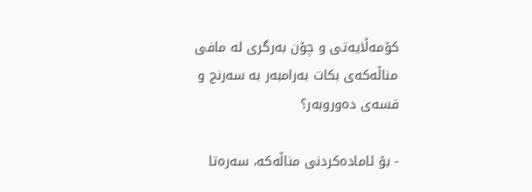کۆمەڵایەتی و چۆن بەرگری لە مافی مناڵەکەی بکات بەرامبەر بە سەرنج و قسەی دەوروبەر؟

- بۆ ئامادەکردنی مناڵەکە، سەرەتا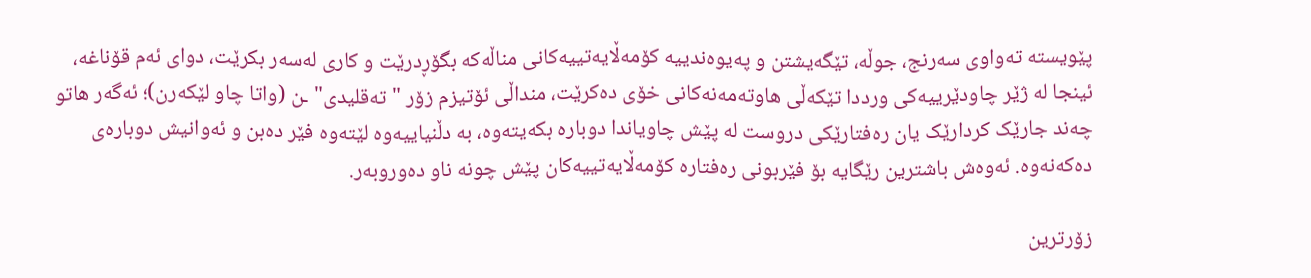پێویستە تەواوی سەرنج، جوڵە، تێگەیشتن و پەیوەندییە کۆمەڵایەتییەکانی مناڵەکە بگۆڕدرێت و کاری لەسەر بکرێت، دوای ئەم قۆناغە، ئینجا لە ژێر چاودێرییەکی ورددا تێکەڵی هاوتەمەنەکانی خۆی دەکرێت، منداڵی ئۆتیزم زۆر "تەقلیدی"ـن (واتا چاو لێکەرن)؛ ئەگەر هاتو چەند جارێک کردارێک یان رەفتارێکی دروست لە پێش چاویاندا دوبارە بکەیتەوە، بە دڵنیاییەوە لێتەوە فێر دەبن و ئەوانیش دوبارەی دەکەنەوە. ئەوەش باشترین رێگایە بۆ فێربونی رەفتارە کۆمەڵایەتییەکان پێش چونە ناو دەوروبەر.

زۆرترین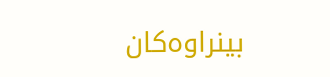بینراوەکان